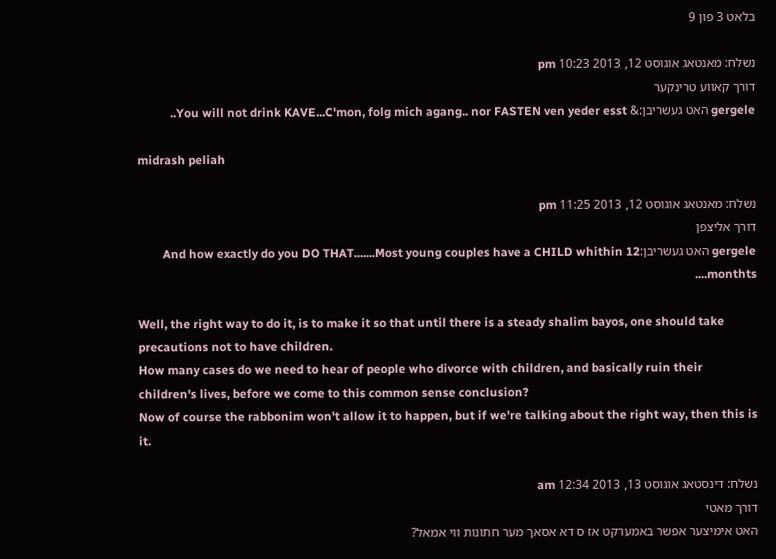בלאט 3 פון 9

נשלח: מאנטאג אוגוסט 12, 2013 10:23 pm
דורך קאווע טרינקער
gergele האט געשריבן:& You will not drink KAVE...C'mon, folg mich agang.. nor FASTEN ven yeder esst..

midrash peliah

נשלח: מאנטאג אוגוסט 12, 2013 11:25 pm
דורך אליצפן
gergele האט געשריבן:And how exactly do you DO THAT.......Most young couples have a CHILD whithin 12 monthts....

Well, the right way to do it, is to make it so that until there is a steady shalim bayos, one should take precautions not to have children.
How many cases do we need to hear of people who divorce with children, and basically ruin their children's lives, before we come to this common sense conclusion?
Now of course the rabbonim won't allow it to happen, but if we're talking about the right way, then this is it.

נשלח: דינסטאג אוגוסט 13, 2013 12:34 am
דורך מאטי
האט אימיצער אפשר באמערקט אז ס דא אסאך מער חתונות ווי אמאל?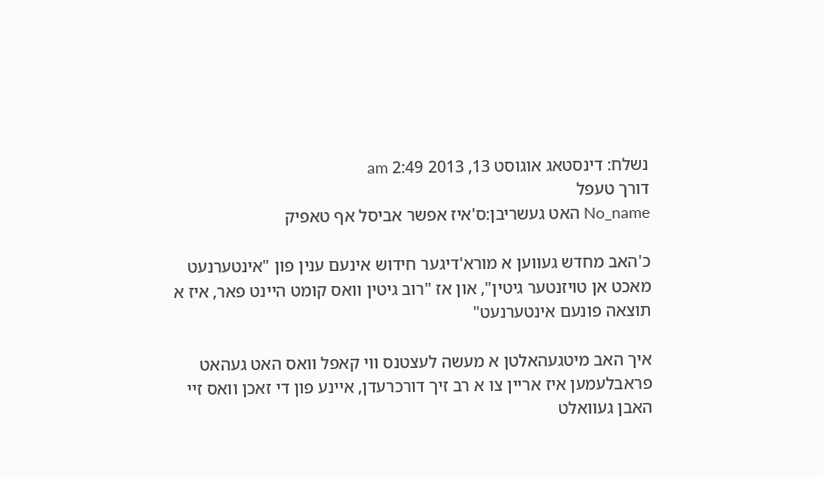נשלח: דינסטאג אוגוסט 13, 2013 2:49 am
דורך טעפל
No_name האט געשריבן:ס'איז אפשר אביסל אף טאפיק

כ'האב מחדש געווען א מורא'דיגער חידוש אינעם ענין פון "אינטערנעט מאכט אן טויזנטער גיטין", און אז "רוב גיטין וואס קומט היינט פאר, איז א תוצאה פונעם אינטערנעט"

איך האב מיטגעהאלטן א מעשה לעצטנס ווי קאפל וואס האט געהאט פראבלעמען איז אריין צו א רב זיך דורכרעדן, איינע פון די זאכן וואס זיי האבן געוואלט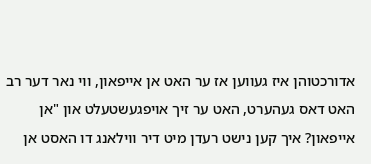אדורכטוהן איז געווען אז ער האט אן אייפאון, ווי נאר דער רב האט דאס געהערט, האט ער זיך אויפגעשטעלט און "אן אייפאון? איך קען נישט רעדן מיט דיר ווילאנג דו האסט אן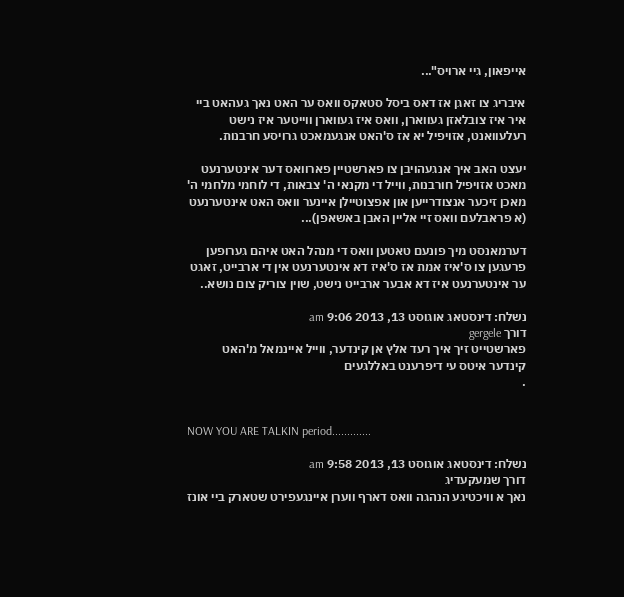אייפאון, גיי ארויס"...

איבריג צו זאגן אז דאס ביסל סטאקס וואס ער האט נאך געהאט ביי איר איז צובלאזן געווארן, וואס איז געווארן ווייטער איז נישט רעלעוואנט, אזויפיל יא אז ס'האט אנגעמאכט גרויסע חרבנות.

יעצט האב איך אנגעהויבן צו פארשטיין פארוואס דער אינטערנעט מאכט אזויפיל חורבנות, ווייל די מקנאי ה' צבאות, די לוחמי מלחמי ה' מאכן זיכער אנצודרייען און אפצוטיילן איינער וואס האט אינטערנעט (א פראבלעם וואס זיי אליין האבן באשאפן)...

דערמאנסט מיך פונעם טאטען וואס די מנהל האט איהם גערופען פרעגען צו ס'איז אמת אז ס'איז דא אינטערנעט אין די ארבייט, זאגט ער אינטערנעט איז דא אבער ארבייט נישט, שוין צוריק צום נושא..

נשלח: דינסטאג אוגוסט 13, 2013 9:06 am
דורך gergele
פארשטייט זיך איך רעד אלץ אן קינדער, ווייל איינמאל מ'האט קינדער איטס עי דיפרענט באללגעים
.


NOW YOU ARE TALKIN period.............

נשלח: דינסטאג אוגוסט 13, 2013 9:58 am
דורך שמעקעדיג
נאך א וויכטיגע הנהגה וואס דארף ווערן איינגעפירט שטארק ביי אונז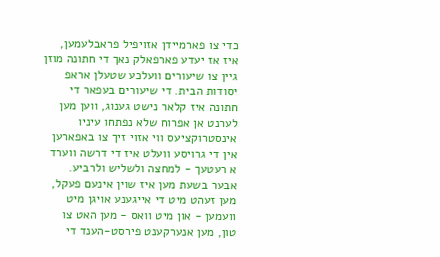כדי צו פארמיידן אזויפיל פראבלעמען, איז אז יעדע פארפאלק נאך די חתונה מוזן גיין צו שיעורים וועלכע שטעלן אראפ יסודות הבית. די שיעורים בעפאר די חתונה איז קלאר נישט גענוג, ווען מען לערנט אן אפרוח שלא נפתחו עיניו אינסטרוקציעס ווי אזוי זיך צו באפארען אין די גרויסע וועלט איז די דרשה ווערד א רעטעך - למחצה ולשליש ולרביע. אבער בשעת מען איז שוין אינעם פעקל, מען זעהט מיט די אייגענע אויגן מיט וועמען - און מיט וואס - מען האט צו טון, מען אנערקענט פירסט-הענד די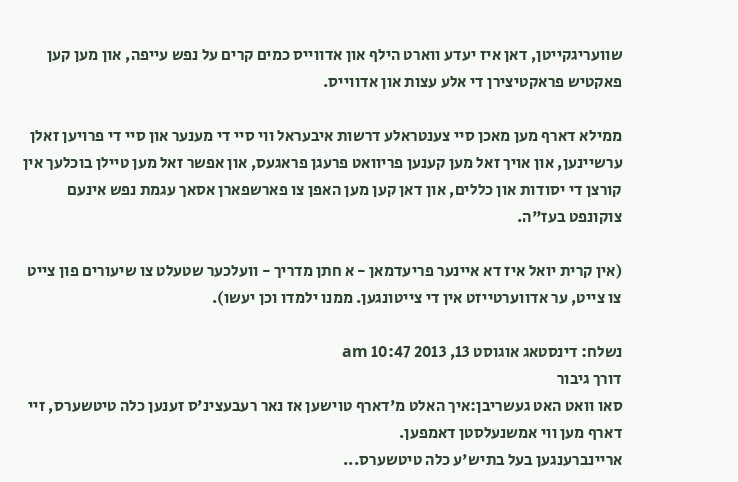שוועריגקייטן, דאן איז יעדע ווארט הילף און אדווייס כמים קרים על נפש עייפה, און מען קען פאקטיש פראקטיצירן די אלע עצות און אדווייס.

ממילא דארף מען מאכן סיי צענטראלע דרשות איבעראל ווי סיי די מענער און סיי די פרויען זאלן ערשיינען, און אויך זאל מען קענען פריוואט פרעגן פראגעס, און אפשר זאל מען טיילן בוכלעך אין קורצן די יסודות און כללים, און דאן קען מען האפן צו פארשפארן אסאך עגמת נפש אינעם צוקונפט בעז"ה.

(אין קרית יואל איז דא איינער פריעדמאן - א חתן מדריך - וועלכער שטעלט צו שיעורים פון צייט צו צייט, ער אדווערטייזט אין די צייטונגען. ממנו ילמדו וכן יעשו).

נשלח: דינסטאג אוגוסט 13, 2013 10:47 am
דורך גיבור
סאו וואט האט געשריבן:איך האלט מ'דארף טוישען אז נאר רעבעצינ'ס זענען כלה טיטשערס, זיי דארף מען ווי אמשנעלסטן דאמפען.
אריינברענגען בעל בתיש'ע כלה טיטשערס...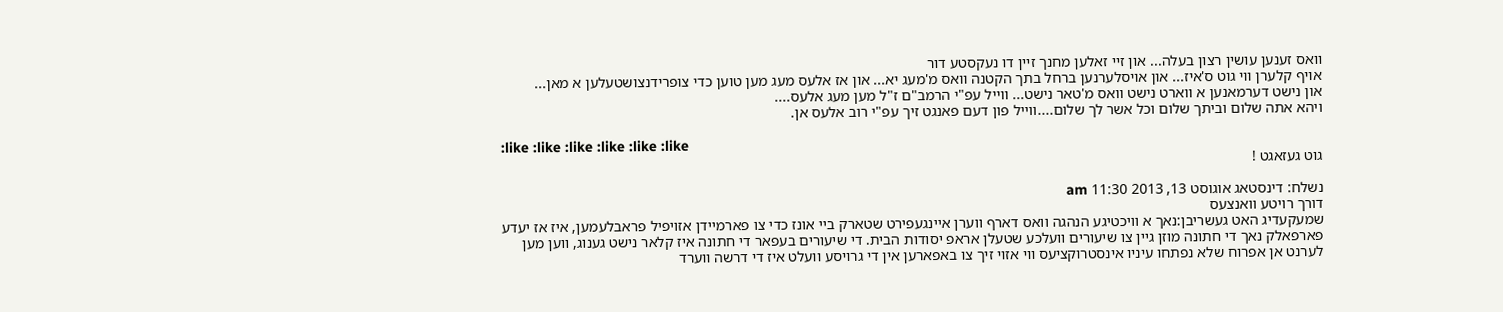וואס זענען עושין רצון בעלה... און זיי זאלען מחנך זיין דו נעקסטע דור
אויף קלערן ווי גוט ס'איז... און אויסלערנען ברחל בתך הקטנה וואס מ'מעג יא... און אז אלעס מעג מען טוען כדי צופרידנצושטעלען א מאן...
און נישט דערמאנען א ווארט נישט וואס מ'טאר נישט... ווייל עפ"י הרמב"ם ז"ל מען מעג אלעס....
ויהא אתה שלום וביתך שלום וכל אשר לך שלום....ווייל פון דעם פאנגט זיך עפ"י רוב אלעס אן.

:like :like :like :like :like :like
גוט געזאגט !

נשלח: דינסטאג אוגוסט 13, 2013 11:30 am
דורך רויטע וואנצעס
שמעקעדיג האט געשריבן:נאך א וויכטיגע הנהגה וואס דארף ווערן איינגעפירט שטארק ביי אונז כדי צו פארמיידן אזויפיל פראבלעמען, איז אז יעדע פארפאלק נאך די חתונה מוזן גיין צו שיעורים וועלכע שטעלן אראפ יסודות הבית. די שיעורים בעפאר די חתונה איז קלאר נישט גענוג, ווען מען לערנט אן אפרוח שלא נפתחו עיניו אינסטרוקציעס ווי אזוי זיך צו באפארען אין די גרויסע וועלט איז די דרשה ווערד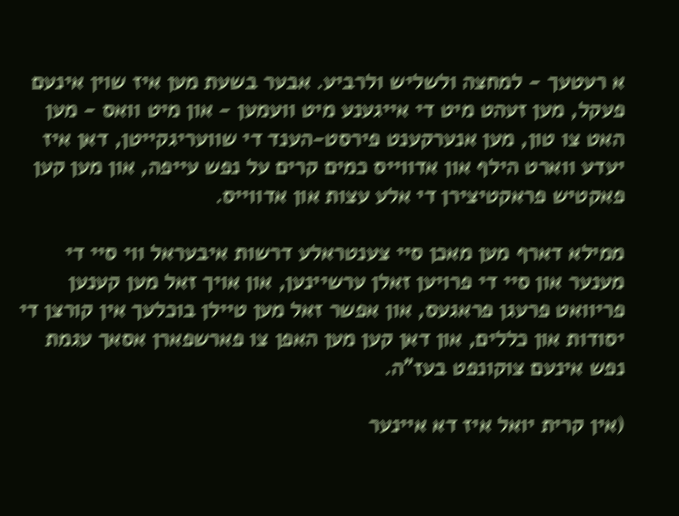א רעטעך - למחצה ולשליש ולרביע. אבער בשעת מען איז שוין אינעם פעקל, מען זעהט מיט די אייגענע מיט וועמען - און מיט וואס - מען האט צו טון, מען אנערקענט פירסט-הענד די שוועריגקייטן, דאן איז יעדע ווארט הילף און אדווייס כמים קרים על נפש עייפה, און מען קען פאקטיש פראקטיצירן די אלע עצות און אדווייס.

ממילא דארף מען מאכן סיי צענטראלע דרשות איבעראל ווי סיי די מענער און סיי די פרויען זאלן ערשיינען, און אויך זאל מען קענען פריוואט פרעגן פראגעס, און אפשר זאל מען טיילן בוכלעך אין קורצן די יסודות און כללים, און דאן קען מען האפן צו פארשפארן אסאך עגמת נפש אינעם צוקונפט בעז"ה.

(אין קרית יואל איז דא איינער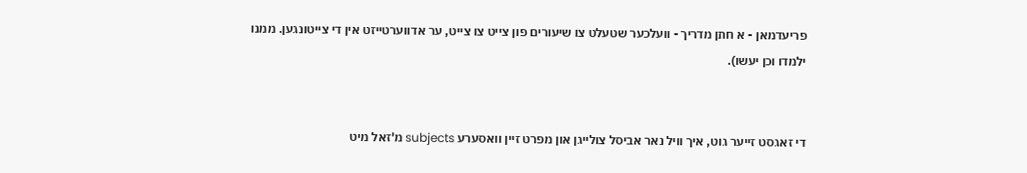פריעדמאן - א חתן מדריך - וועלכער שטעלט צו שיעורים פון צייט צו צייט, ער אדווערטייזט אין די צייטונגען. ממנו ילמדו וכן יעשו).


די זאגסט זייער גוט, איך וויל נאר אביסל צולייגן און מפרט זיין וואסערע subjects מ'זאל מיט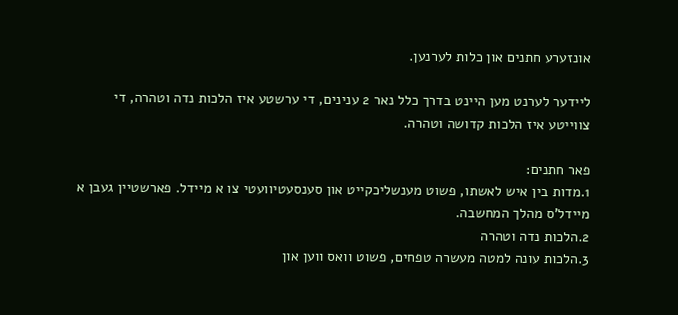אונזערע חתנים און כלות לערנען.

ליידער לערנט מען היינט בדרך כלל נאר 2 ענינים, די ערשטע איז הלכות נדה וטהרה, די צווייטע איז הלכות קדושה וטהרה.

פאר חתנים:
1.מדות בין איש לאשתו, פשוט מענשליכקייט און סענסעטיוועטי צו א מיידל. פארשטיין געבן א מיידל'ס מהלך המחשבה.
2.הלכות נדה וטהרה
3.הלכות עונה למטה מעשרה טפחים, פשוט וואס ווען און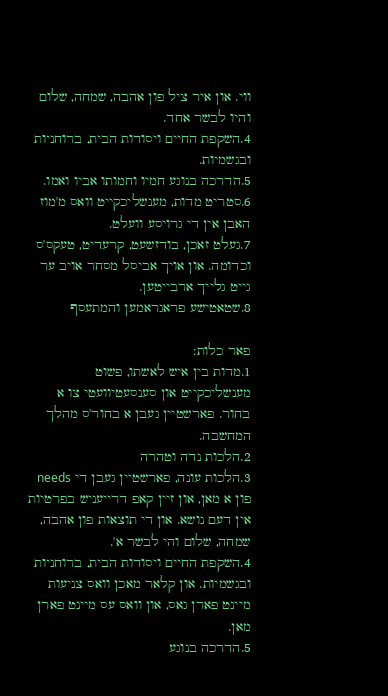ווי. און איר ציל פון אהבה, שמחה, שלום והיו לבשר אחד.
4.השקפת החיים ויסודות הבית, ברוחניות ובגשמיות.
5.הדרכה בנוגע חמיו וחמותו אביו ואמו.
6.סטריט מדות, מענשליכקייט וואס מ'מוז האבן אין די גרויסע וועלט.
7.געלט זאכן, בודזשעט, קרעדיט, טעקס'ס וכדומה. און אויך אביסל מסחר אויב ער גייט גלייך ארבייטען.
8.שטאטישע פראגראמען והמתעסף

פאר כלות:
1.מדות בין איש לאשתו, פשוט מענשליכקייט און סענסעטיוועטי צו א בחור. פארשטיין געבן א בחור'ס מהלך המחשבה.
2.הלכות נדה וטהרה
3.הלכות עונה, פארשטיין געבן די needs פון א מאן, און זיין קאפ דרייעניש בפרטיות אין דעם נושא. און די תוצאות פון אהבה, שמחה, שלום והי לבשר א'.
4.השקפת החיים ויסודות הבית, ברוחניות ובגשמיות. און קלאר מאכן וואס צניעות מיינט פארן גאס, און וואס עס מיינט פארן מאן.
5.הדרכה בנוגע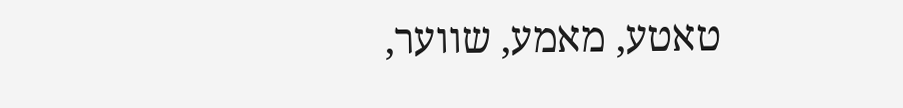טאטע, מאמע, שווער,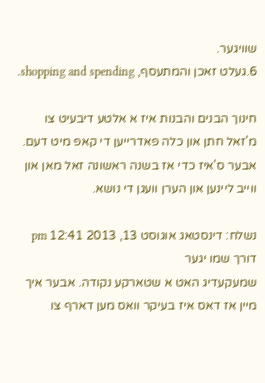שוויגער.
6.געלט זאכן והמתעסף, shopping and spending.

חינוך הבנים והבנות איז א אלטע דיבעיט צו מ'זאל חתן און כלה פאדרייען די קאפ מיט דעם. אבער ס'איז כדי אז בשנה ראשונה זאל מאן און ווייב ליינען און הערן וועגן די נושא.

נשלח: דינסטאג אוגוסט 13, 2013 12:41 pm
דורך שמו יגער
שמעקעדיג האט א שטארקע נקודה. אבער איך מיין אז דאס איז בעיקר וואס מען דארף צו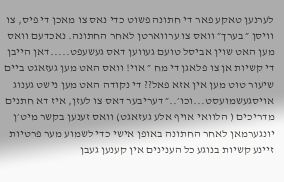לערנען טאקע פאר די חתונה פשוט כדי נאס צו מאכן די פיס, צו וויסן ״ בערך״ וואס צו ערווארטן לאחר החתונה. נאכדעם וואס מען האט שוין אביסל טועם געווען דאס געשעפט.....דאן הייבן די קשיות אן צו פלאגן די מח ״ אוי! וואס האט מען געזאגט ביים שיעור טוט מען אין אזא פאל?? די נקודה האט מען נישט גענוג אויסגעשמועסט...וכו׳..״ דעריבער דאס צו לעזן, איז דא חתנים מדריכים ( הלוואי אויף אלע געזאגט) וואס זענען בקשר מיט׳ן יונגערמאן לאחר החתונה באופן אישי כדי לשמוע מער פרטיות זיינע קשיות בנוגע כל הענינים אין קענען געבן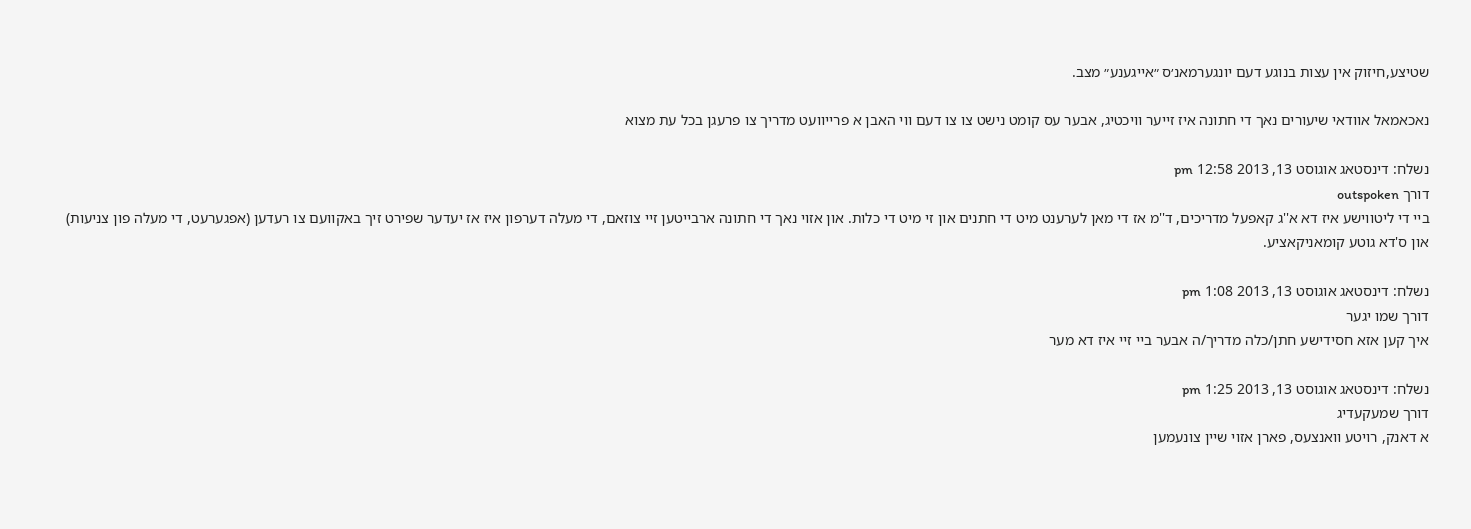שטיצע,חיזוק אין עצות בנוגע דעם יונגערמאנ׳ס ״אייגענע״ מצב.

נאכאמאל אוודאי שיעורים נאך די חתונה איז זייער וויכטיג, אבער עס קומט נישט צו צו דעם ווי האבן א פרייוועט מדריך צו פרעגן בכל עת מצוא

נשלח: דינסטאג אוגוסט 13, 2013 12:58 pm
דורך outspoken
ביי די ליטווישע איז דא א''ג קאפעל מדריכים, ד''מ אז די מאן לערענט מיט די חתנים און זי מיט די כלות. און אזוי נאך די חתונה ארבייטען זיי צוזאם, די מעלה דערפון איז אז יעדער שפירט זיך באקוועם צו רעדען (אפגערעט, די מעלה פון צניעות) און ס'דא גוטע קומאניקאציע.

נשלח: דינסטאג אוגוסט 13, 2013 1:08 pm
דורך שמו יגער
איך קען אזא חסידישע חתן/כלה מדריך/ה אבער ביי זיי איז דא מער

נשלח: דינסטאג אוגוסט 13, 2013 1:25 pm
דורך שמעקעדיג
א דאנק, רויטע וואנצעס, פארן אזוי שיין צונעמען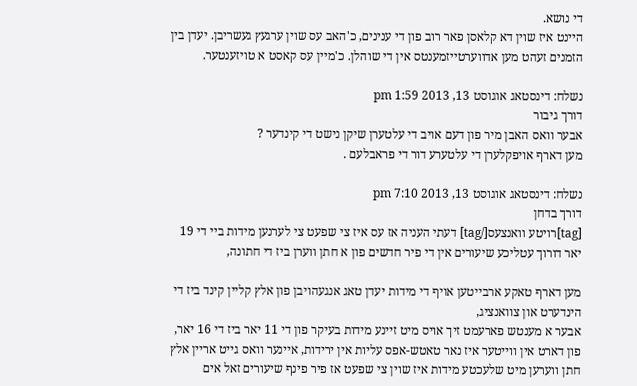די נושא.
היינט איז שוין דא קלאסן פאר רוב פון די ענינים, כ'האב עס שוין ערגעץ געשריבן. יעדן בין הזמנים זעהט מען אדווערטייזמענטס אין די שוהלן. כ'מיין עס קאסט א טויזענטער.

נשלח: דינסטאג אוגוסט 13, 2013 1:59 pm
דורך גיבור
אבער וואס האבן מיר פון דעם אויב די עלטערן שיקן נישט די קינדער ?
מען דארף אויפקלערן די עלטערע דור די פראבלעם .

נשלח: דינסטאג אוגוסט 13, 2013 7:10 pm
דורך בדחן
[tag]רויטע וואנצעס[/tag] דעתי העניה אז עס איז צי שפעט צי לערנען מידות ביי די 19 יאר דורוך עטליכע שיעורים אין די פיר חדשים פון א חתן ווערן ביז די חתונה,

מען דארף טאקע ארבייטען אויף די מידות יעדן טאג אנגעהויבן פון אלץ קליין קינד ביז די הינדערט און צוואנציג,
אבער א מענטש פארעמט זיך אויס מיט זיינע מידות בעיקר פון די 11 יאר ביז די 16 יאר, פון דארט אין ווייטער איז נאר טאטש-אפס עליות אין ירידות, איינער וואס גייט אריין אלץ חתן ווערען מיט שלעכטע מידות איז שוין צי שפעט אז פיר פינף שיעורים זאל אים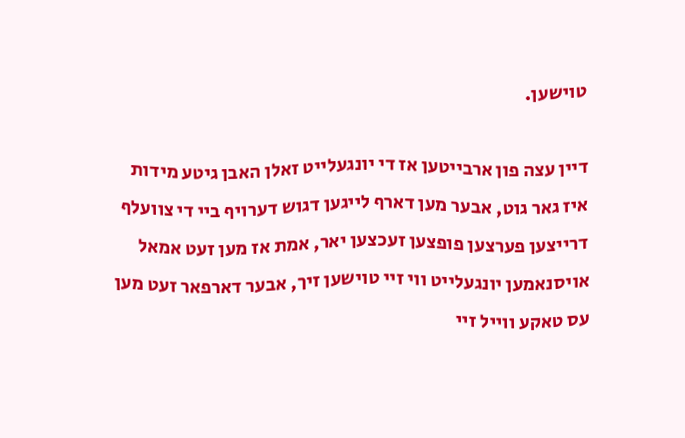טוישען.

דיין עצה פון ארבייטען אז די יונגעלייט זאלן האבן גיטע מידות איז גאר גוט, אבער מען דארף לייגען דגוש דערויף ביי די צוועלף דרייצען פערצען פופצען זעכצען יאר, אמת אז מען זעט אמאל אויסנאמען יונגעלייט ווי זיי טוישען זיך, אבער דארפאר זעט מען עס טאקע ווייל זיי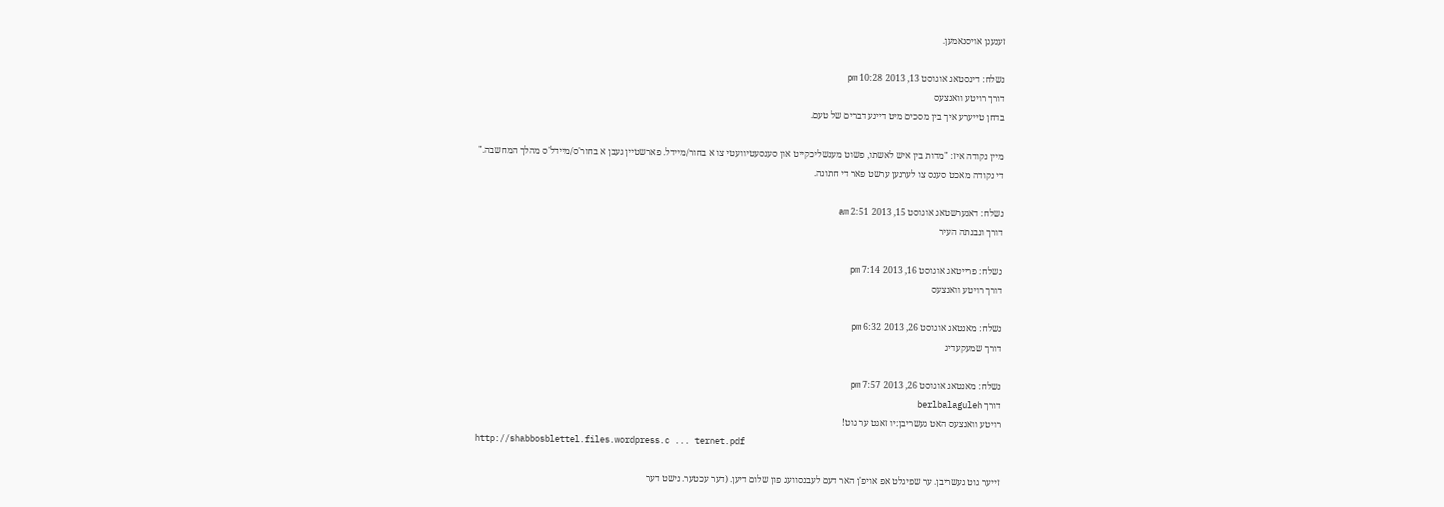זענענן אויסנאמען.

נשלח: דינסטאג אוגוסט 13, 2013 10:28 pm
דורך רויטע וואנצעס
בדחן טייערע איך בין מסכים מיט דיינע דברים של טעם.

מיין נקודה איז: "מדות בין איש לאשתו, פשוט מענשליכקייט און סענסעטיוועטי צו א בחור/מיידל. פארשטיין געבן א בחור'ס/מיידל'ס מהלך המחשבה."
די נקודה מאכט סענס צו לערנען ערשט פאר די חתונה.

נשלח: דאנערשטאג אוגוסט 15, 2013 2:51 am
דורך ונבנתה העיר

נשלח: פרייטאג אוגוסט 16, 2013 7:14 pm
דורך רויטע וואנצעס

נשלח: מאנטאג אוגוסט 26, 2013 6:32 pm
דורך שמעקעדיג

נשלח: מאנטאג אוגוסט 26, 2013 7:57 pm
דורך berlbalaguleh
רויטע וואנצעס האט געשריבן:יו זאגט ער גוט!
http://shabbosblettel.files.wordpress.c ... ternet.pdf

זייער גוט געשריבן. ער שפיגלט אפ אויפ'ן האר דעם לעבנסוועג פון שלום דיען. (דער עכטער. נישט דער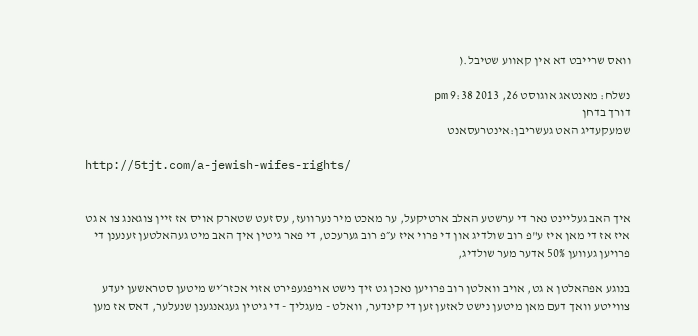וואס שרייבט דא אין קאווע שטיבל.(

נשלח: מאנטאג אוגוסט 26, 2013 9:38 pm
דורך בדחן
שמעקעדיג האט געשריבן:אינטרעסאנט

http://5tjt.com/a-jewish-wifes-rights/


איך האב געליינט נאר די ערשטע האלב ארטיקעל, ער מאכט מיר נערוועז, עס זעט שטארק אויס אז זיין צוגאנג צו א גט איז אז די מאן איז ע"פ רוב שולדיג און די פרוי איז ע״פ רוב גערעכט, די פאר גיטין איך האב מיט געהאלטען זענענן די פרויען געווען 50% אדער מער שולדיג,

בנוגע אפהאלטן א גט, אויב וואלטן רוב פרויען נאכן גט זיך נישט אויפגעפירט אזוי אכזר׳יש מיטען סטראשען יעדע צווייטע וואך דעם מאן מיטען נישט לאזען זען די קינדער, וואלט - מעגליך - די גיטין געגאנגענן שנעלער, דאס אז מען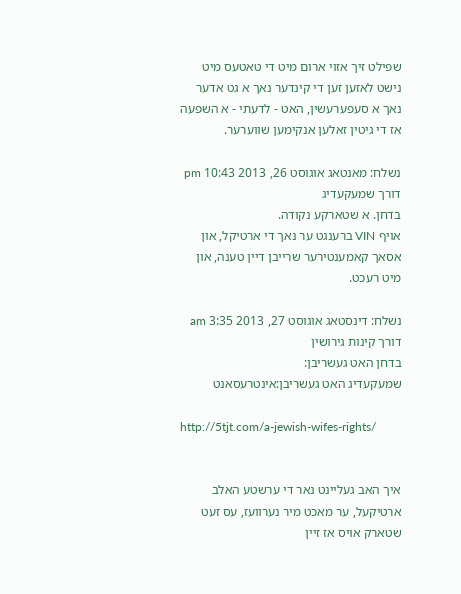שפילט זיך אזוי ארום מיט די טאטעס מיט נישט לאזען זען די קינדער נאך א גט אדער נאך א סעפערעשין, האט - לדעתי - א השפעה אז די גיטין זאלען אנקימען שווערער.

נשלח: מאנטאג אוגוסט 26, 2013 10:43 pm
דורך שמעקעדיג
בדחן. א שטארקע נקודה.
אויף VIN ברענגט ער נאך די ארטיקל, און אסאך קאמענטירער שרייבן דיין טענה, און מיט רעכט.

נשלח: דינסטאג אוגוסט 27, 2013 3:35 am
דורך קינות גירושין
בדחן האט געשריבן:
שמעקעדיג האט געשריבן:אינטרעסאנט

http://5tjt.com/a-jewish-wifes-rights/


איך האב געליינט נאר די ערשטע האלב ארטיקעל, ער מאכט מיר נערוועז, עס זעט שטארק אויס אז זיין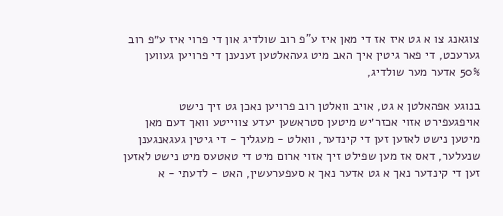צוגאנג צו א גט איז אז די מאן איז ע"פ רוב שולדיג און די פרוי איז ע״פ רוב גערעכט, די פאר גיטין איך האב מיט געהאלטען זענענן די פרויען געווען 50% אדער מער שולדיג,

בנוגע אפהאלטן א גט, אויב וואלטן רוב פרויען נאכן גט זיך נישט אויפגעפירט אזוי אכזר׳יש מיטען סטראשען יעדע צווייטע וואך דעם מאן מיטען נישט לאזען זען די קינדער, וואלט - מעגליך - די גיטין געגאנגענן שנעלער, דאס אז מען שפילט זיך אזוי ארום מיט די טאטעס מיט נישט לאזען זען די קינדער נאך א גט אדער נאך א סעפערעשין, האט - לדעתי - א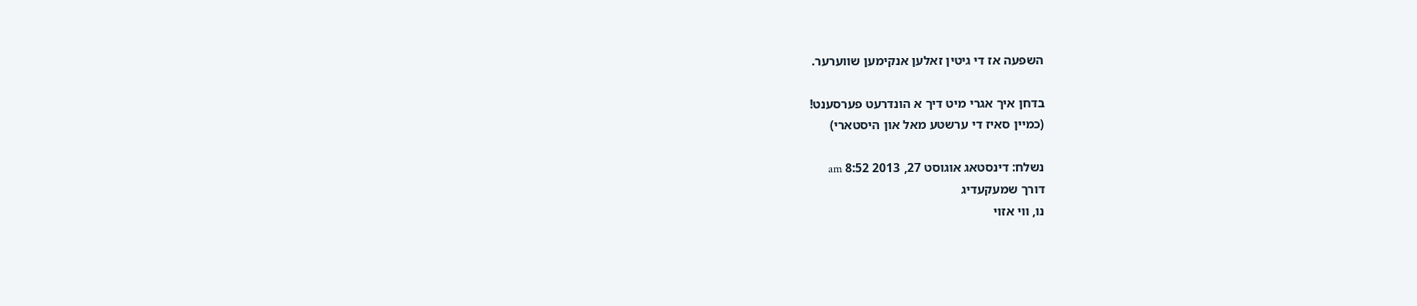השפעה אז די גיטין זאלען אנקימען שווערער.

בדחן איך אגרי מיט דיך א הונדרעט פערסענט!
(כמיין סאיז די ערשטע מאל און היסטארי)

נשלח: דינסטאג אוגוסט 27, 2013 8:52 am
דורך שמעקעדיג
נו, ווי אזוי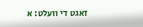זאגט די וועלט: א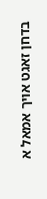בדחן זאגט אויך אמאל א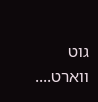גוט ווארט....